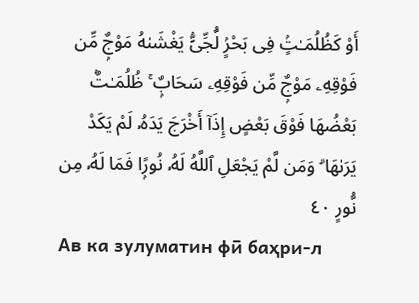أَوْ كَظُلُمَـٰتٍۢ فِى بَحْرٍۢ لُّجِّىٍّۢ يَغْشَىٰهُ مَوْجٌۭ مِّن فَوْقِهِۦ مَوْجٌۭ مِّن فَوْقِهِۦ سَحَابٌۭ ۚ ظُلُمَـٰتٌۢ بَعْضُهَا فَوْقَ بَعْضٍ إِذَآ أَخْرَجَ يَدَهُۥ لَمْ يَكَدْ يَرَىٰهَا ۗ وَمَن لَّمْ يَجْعَلِ ٱللَّهُ لَهُۥ نُورًۭا فَمَا لَهُۥ مِن نُّورٍ ٤٠
Ав ка зулуматин фӣ баҳри-л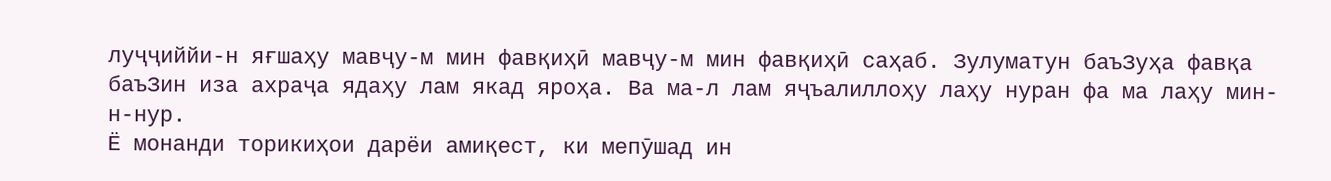луҷҷиййи-н яғшаҳу мавҷу-м мин фавқиҳӣ мавҷу-м мин фавқиҳӣ саҳаб. Зулуматун баъЗуҳа фавқа баъЗин иза ахраҷа ядаҳу лам якад яроҳа. Ва ма-л лам яҷъалиллоҳу лаҳу нуран фа ма лаҳу мин-н-нур.
Ё монанди торикиҳои дарёи амиқест, ки мепӯшад ин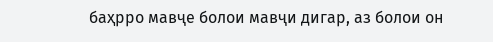баҳрро мавҷе болои мавҷи дигар, аз болои он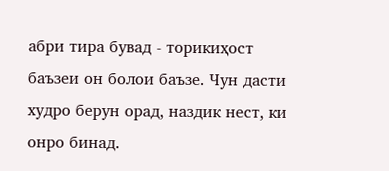абри тира бувад - торикиҳост баъзеи он болои баъзе. Чун дасти худро берун орад, наздик нест, ки онро бинад.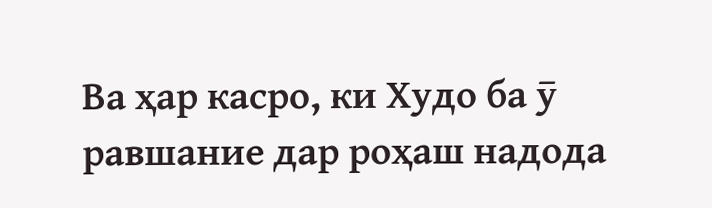Ва ҳар касро, ки Худо ба ӯ равшание дар роҳаш надода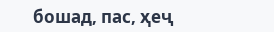бошад, пас, ҳеҷ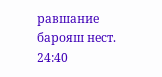равшание барояш нест.
24:40